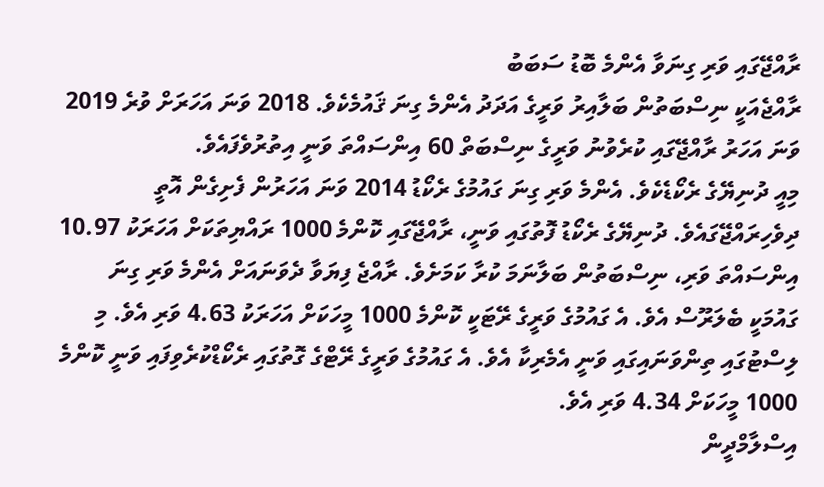ރާއްޖޭގައި ވަރި ގިނަވާ އެންމެ ބޮޑު ސަބަބު
ރާއްޖެއަކީ ނިސްބަތުން ބަލާއިރު ވަރީގެ އަދަދު އެންމެ ގިނަ ޤައުމެކެވެ. 2018 ވަނަ އަހަރަށް ވުރެ 2019 ވަނަ އަހަރު ރާއްޖޭގައި ކުރެވުނު ވަރީގެ ނިސްބަތް 60 އިންސައްތަ ވަނީ އިތުރުވެފައެވެ.
މިއީ ދުނިޔޭގެ ރެކޯޑެކެވެ. އެންމެ ވަރި ގިނަ ގައުމުގެ ރެކޯޑު 2014 ވަނަ އަހަރުން ފެށިގެން އޮތީ ދިވެހިރައްޖޭގައެވެ. ދުނިޔޭގެ ރެކޯޑު ފޮތުގައި ވަނީ، ރާއްޖޭގައި ކޮންމެ 1000 ރައްޔިތަކަށް އަހަރަކު 10.97 އިންސައްތަ ވަރި، ނިސްބަތުން ބަލާނަމަ ކުރާ ކަމަށެވެ. ރާއްޖެ ފިޔަވާ ދެވަނައަށް އެންމެ ވަރި ގިނަ ގައުމަކީ ބެލަރޫސް އެވެ. އެ ގައުމުގެ ވަރީގެ ރޭޓަކީ ކޮންމެ 1000 މީހަކަށް އަހަރަކު 4.63 ވަރި އެވެ. މި ލިސްޓުގައި ތިންވަނައިގައި ވަނީ އެމެރިކާ އެވެ. އެ ގައުމުގެ ވަރީގެ ރޭޓްގެ ގޮތުގައި ރެކޯޑްކުރެވިފައި ވަނީ ކޮންމެ 1000 މީހަކަށް 4.34 ވަރި އެވެ.
އިސްލާމްދީން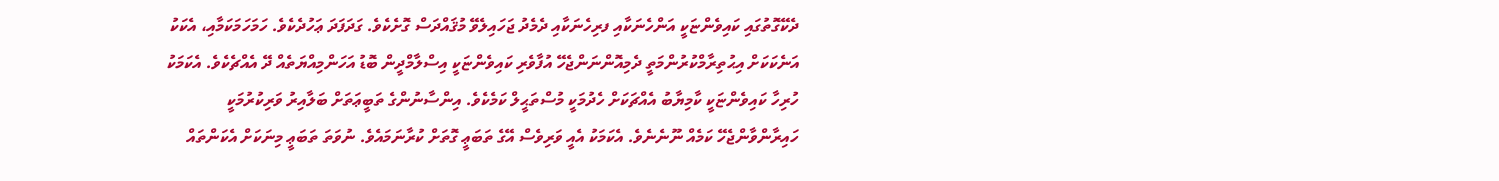ދެކޭގޮތުގައި ކައިވެންޏަކީ އަންހެނަކާއި ފރިހެނަކާއި ދެމެދު ޖަހައިލެވޭ މުޤައްދަސް ގޮށެކެވެ. ގަދަފަދަ ޢަހުދެކެވެ. ހަމަހަމަކަމާއި، އެކަކު އަނެކަކަށް އިޙުތިރާމްކުރުންމަތީ ދެމިއޮންނަންޖެހޭ އުފާވެރި ކައިވެންޏަކީ އިސްލާމްދީން ބޮޑު އަހަންމިއްޔަތެއް ދޭ އެއްޗެކެވެ. އެކަމަކު ހުރިހާ ކައިވެންޏަކީ ކާމިޔާބު އެއްޗަކަށް ހެދުމަކީ މުސްތަޙީލް ކަމެކެވެ. އިންސާނުންގެ ތަބީޢަތަށް ބަލާއިރު ވަރިކުރުމަކީ ހައިރާންވާންޖެހޭ ކަމެއް ނޫނެނެވެ. އެކަމަކު އެއީ ވަރިވެސް އޭގެ ތަބަޢީ ގޮތަށް ކުރާނަމައެވެ. ނުވަތަ ތަބަޢީ މިނަކަށް އެކަންތައް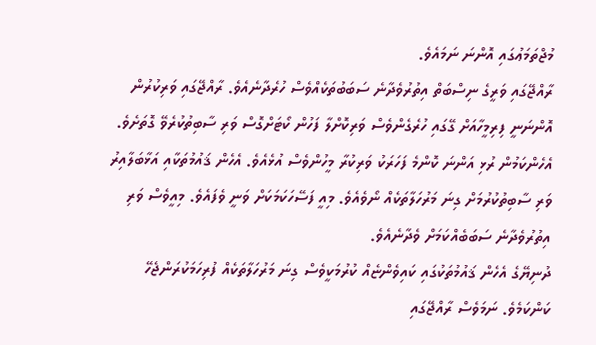މުޖްތަމަޢުގައި އޮންނަ ނަމައެވެ.
ރާއްޖޭގައި ވަރީގެ ނިސްބަތް އިތުރުވެދާނެ ސަބަބުތަކެއްވެސް ހުރެދާނެއެވެ. ރާއްޖޭގައި ވަރިކުރުން އޮންނަނީ ފިރިމީހާއަށް ގޭގައި ހުރެގެންވެސް ވަރިކޮށްލާ ފަހުން ކޯޓަށްގޮސް ވަރި ސާބިތުކުރެވޭ ގޮތަށެވެ. އެހެންކަމުން ރުޅި އަންނަ ކޮންމެ ފަހަރަކު ވަރިކުރާ މީހުންވެސް އުޅެއެވެ. އެހެން ޤައުމުތަކާއި އަޅާބަލާއިރު ވަރި ސާބިތުކުރުމަށް ގިނަ މަރުހަލާތަކެއް ނޯވެއެވެ. މިއީ ފަސޭހަކަމަކަށް ވަނީ ވެފައެވެ. މިއީވެސް ވަރި އިތުރުވެދާނެ ސަބަބެއްކަމަށް ވެދާނެއެވެ.
ދުނިޔޭގެ އެހެން ޤައުމުތަކުގައި ކައިވެންޏެއް ކުރުމަކީވެސް ގިނަ މަރުހަލާތަކެއް ފުރިހަމަކުރަންޖެހޭ ކަންކަމެވެ. ނަމަވެސް ރާއްޖޭގައި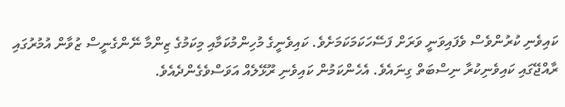ކައިވެނި ކުރުންވެސް ވެފައިވަނީ ވަރަށް ފަސޭހަކަމަކަމަށެވެ. ކައިވެނީގެ މުހިންމުކަމާއި މިކަމުގެ ޒިންމާ ނޭންގެނީސް ޒުވާން އުމުރުގައި ރާއްޖޭގައި ކައިވެނިކުރާ ނިސްބަތް ގިނައެވެ. އެހެންކަމުން ކައިވެނި ރޫޅޭލެއް އަވަސްވެގެންދެއެވެ.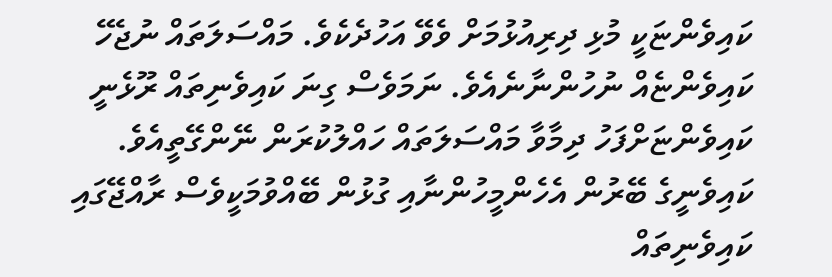ކައިވެންޏަކީ މުޅި ދިރިއުޅުމަށް ވެވޭ އަހުދެކެވެ. މައްސަލަތައް ނުޖެހޭ ކައިވެންޏެއް ނުހުންނާނެއެވެ. ނަމަވެސް ގިނަ ކައިވެނިތައް ރޫޅެނީ ކައިވެންޏަށްފަހު ދިމާވާ މައްސަލަތައް ހައްލުކުރަން ނޭންގޭތީއެވެ.
ކައިވެނީގެ ބޭރުން އެހެންމީހުންނާއި ގުޅުން ބޭއްވުމަކީވެސް ރާއްޖޭގައި ކައިވެނިތައް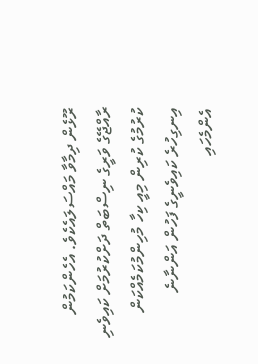ރޫޅެން ދިމާވާ މައްސަލައެކެވެ. އެހެންކަމުން ރާއްޖޭގެ ވަރީގެ ނިސްބަތް ދަށްކުރުމަށް ކައިވެނި ކުރުމުގެ ކުރިން މިއީ ކިހާ މުހިންމުކަމެއްކަން އިނގިހުރެ ކައިވެނީގެ ފަހުން އަންނާނެ އެންމެހައި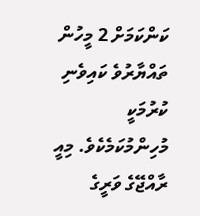ކަންކަމަށް 2 މީހުން ތައްޔާރުވެ ކައިވެނި ކުރުމަކީ މުހިންމުކަމެކެވެ. މިއީ ރާއްޖޭގެ ވަރީގެ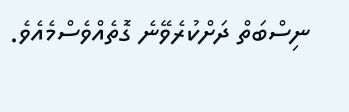ނިސްބަތް ދަށްކުރެވޭނެ ގޮތެއްވެސްމެއެވެ.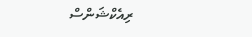ރިއެކްޝަންސް